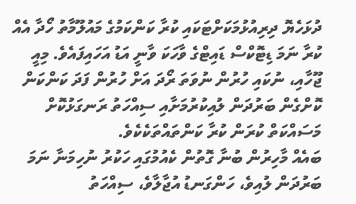ދުޅަހެޔޮ ދިރިއުޅުމަކަށްޓަކައި ކުރާ ކަންކަމުގެ މައުލޫމާތު ހޯދާ އެއް ކުރާ ނަމަ ޑިޓޮކްސް ޑައިޓްގެ ވާހަކަ ވާނީ އަޑު އަހައިފައެވެ. މިއީ ޖޫހާއި، ނުކައި ހުރުން ނުވަތަ ރޯދަ އަށް ހުރުން ފަދަ ކަންކަން ކޮށްގެން ބަރުދަން ލުއިކުރުމަށާއި ސިއްހަތު ރަނގަޅުކޮށް މަސައްކަތް ކުރަން ކުރާ ކަންތައްތަކެކެވެ.
ބައެއް މާހިރުން ބުނާ ގޮތުން ކެއުމުގައި ހަކުރު ނުހިމަނާ ނަމަ ބަރުދަން ލުއިވެ، ހަންގަނޑު އުޖާލާވެ، ސިއްހަތު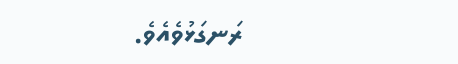ރަނގަޅުވެއެވެ.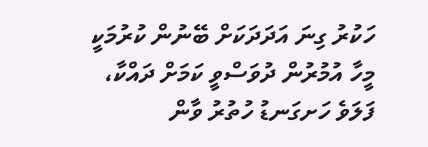ހަކުރު ގިނަ އަދަދަކަށް ބޭނުން ކުރުމަކީ މީހާ އުމުރުން ދުވަސްވީ ކަމަށް ދައްކާ، ފަލަވެ ހަށގަނޑު ހުތުރު ވާން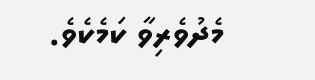މެދުވެރިވާ ކަމެކެވެ.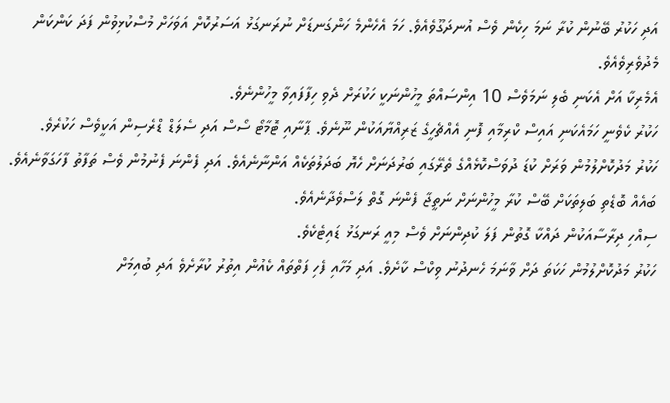އަދި ހަކުރު ބޭނުން ކުރާ ނަމަ ހިކެން ވެސް އުނދަގޫވެއެވެ. ހަމަ އެހެންމެ ހަންގަނޑަށް ނުރަނގަޅު އަސަރުކޮށް އަވަހަށް މުސްކުޅިވުން ފަދަ ކަންކަން މެދުވެރިވެއެވެ.
އެމެރިކާ އަށް އެކަނި ބެލި ނަމަވެސް 10 އިންސައްތަ މީހުންނަކީ ހަކުރަށް ދެވި ހިފާފައިވާ މީހުންނެވެ.
ހަކުރު ކެވެނީ ހަމައެކަނި އައިސް ކްރިމާއި ފޮނި އެއްޗެހީގެ ޒަރިއްޔާއަކުން ނޫނެވެ. ޕާނާއި ޓޮމާޓޯ ސޯސް އަދި ސެލަޑް ޑްރެސިން އަކީވެސް ހަކުރެވެ.
ހަކުރު މަދުކޮށްލުމުން ވަރަށް ކުޑަ ދުވަސްކޮޅެއްގެ ތެރޭގައި ބަރުދަނަށް ހެޔޮ ބަދަލުތަކެއް އަންނާނެއެވެ. އަދި ފެންނަ ފެނުމުން ވެސް ތަފާތު ފާހަގަވާނެއެވެ. ބައެއް ބޮޑެތި ބަލިތަކަށް ބޭސް ކުރާ މީހުންނަށް ނަތީޖާ ފެންނަ ގޮތް ލަސްވެދާނެއެވެ.
ސިއްހި ދިރާސާއަކުން ދައްކާ ގޮތުން ފަލަ ކުދިންނަށް ވެސް މިއީ ރަނގަޅު ޑައިޓެކެވެ.
ހަކުރު މަދުކޮށްލުމުން ހަކަތަ ދަށް ވާނަމަ ހެނދުނު ވިކްސް ކާށެވެ. އަދި މަހާއި ފެހި ފަތްތައް ކެއުން އިތުރު ކުރާށެވެ އަދި ބުއިމަށް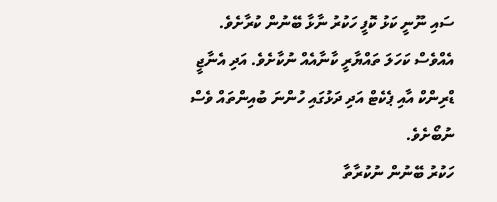ސައި ނޫނީ ކަޅު ކޮފީ ހަކުރު ނާޅާ ބޭނުން ކުރާށެވެ. އެއްވެސް ކަހަލަ ތައްޔާރީ ކާނާއެއް ނުކާށެވެ. އަދި އެނާޖީ ޑްރިންކް އާއި ޕެކެޓް އަދި ދަޅުގައި ހުންނަ ބުއިންތައް ވެސް ނުބޯށެވެ.
ހަކުރު ބޭނުން ނުކުރާތާ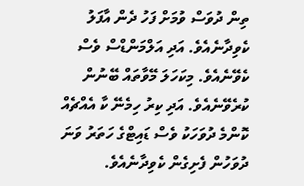ތިން ދުވަސް ވުމަށް ފަހު ދެން އާފަލު ކެވިދާނެއެވެ. އަދި އަލްމަންޑްސް ވެސް ކެވޭނެއެވެ. މިކަހަލަ މޭވާތައް ބޭނުން ކުރެވޭނެއެވެ. އަދި ކިރު ހިމެނޭ ކާ އެއްޗެއް ކޮންމެ ދުވަހަކު ވެސް ޑައިޓްގެ ހަތަރު ވަނަ ދުވަހުން ފެށިގެން ކެވިދާނެއެވެ.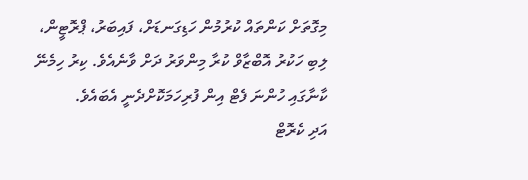މިގޮތަށް ކަންތައް ކުރުމުން ހަޑިގަނޑަށް، ފައިބަރު، ޕްރޮޓީން، ލިބި ހަކުރު އޮބްޒާވް ކުރާ މިންވަރު ދަށް ވާނެއެވެ. ކިރު ހިމެނޭ ކާނާގައި ހުންނަ ފެޓް އިން ފުރިހަމަކޮށްދެނީ އެބައެވެ.
އަދި ކެރޮޓް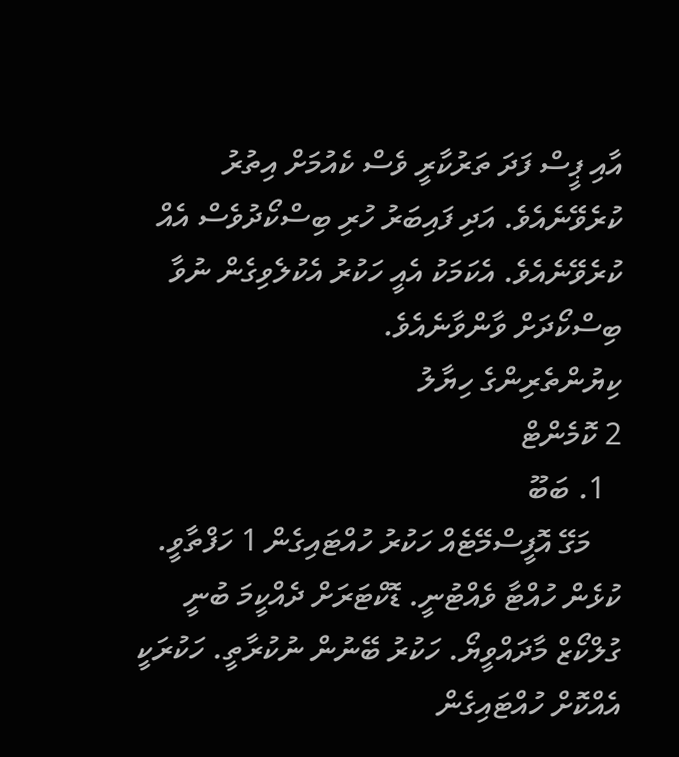އާއި ޕީސް ފަދަ ތަރުކާރީ ވެސް ކެއުމަށް އިތުރު ކުރެވޭނެއެވެ. އަދި ފައިބަރު ހުރި ބިސްކޯދުވެސް އެއް ކުރެވޭނެއެވެ. އެކަމަކު އެއީ ހަކުރު އެކުލެވިގެން ނުވާ ބިސްކޯދަށް ވާންވާނެއެވެ.
ކިޔުންތެރިންގެ ހިޔާލު
2 ކޮމެންޓް
  1. ބަބޫ
    މަގޭ އޮފީސްމޭޓެއް ހަކުރު ހުއްޓައިގެން 1 ހަފްތާވީ. ކުޅެން ހުއްޓާ ވެއްޓުނީ. ޑޮކްޓަރަށް ދެއްކީމަ ބުނީ ގުލްކޯޒް މާދައްވީޔޯ. ހަކުރު ބޭނުން ނުކުރާތީ. ހަކުރަކީ އެއްކޮށް ހުއްޓައިގެން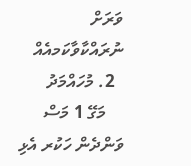ވަރަށް ނުރައްކާވާކަމއެއް
  2. މުހައްމަދު
    މަގޭ 1 މަސް ވަންދެން ހަކުރ އެޅި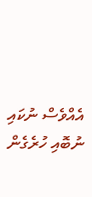އެއްވެސް ނުކައި ނުބޮއި ހުރެގެން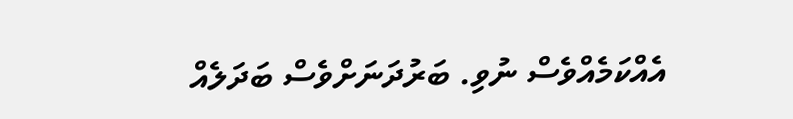އެއްކަމެއްވެސް ނުވި. ބަރުދަނަށްވެސް ބަދަލެއް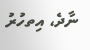ނާދެ، އިތހުރު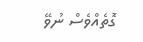ގޮތެއްވެސް ނުވޭ